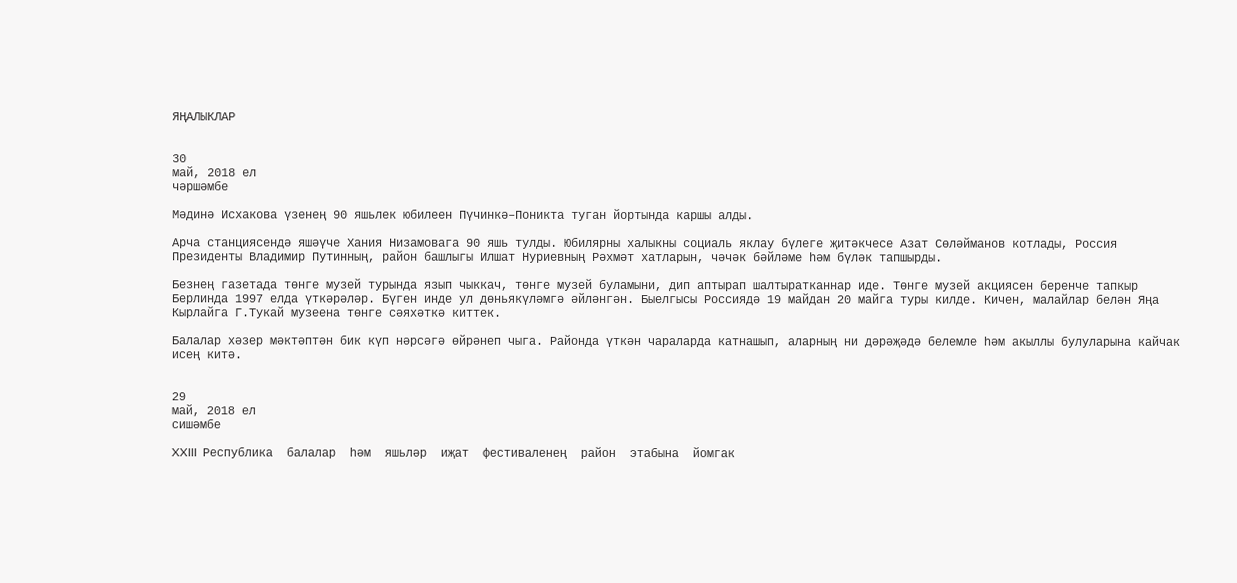ЯҢАЛЫКЛАР


30
май, 2018 ел
чәршәмбе

Мәдинә Исхакова үзенең 90 яшьлек юбилеен Пүчинкә–Поникта туган йортында каршы алды.

Арча станциясендә яшәүче Хания Низамовага 90 яшь тулды. Юбилярны халыкны социаль яклау бүлеге җитәкчесе Азат Сөләйманов котлады, Россия Президенты Владимир Путинның, район башлыгы Илшат Нуриевның Рәхмәт хатларын, чәчәк бәйләме һәм бүләк тапшырды.

Безнең газетада төнге музей турында язып чыккач, төнге музей буламыни, дип аптырап шалтыратканнар иде. Төнге музей акциясен беренче тапкыр Берлинда 1997 елда үткәрәләр. Бүген инде ул дөньякүләмгә әйләнгән. Быелгысы Россиядә 19 майдан 20 майга туры килде. Кичен, малайлар белән Яңа Кырлайга Г.Тукай музеена төнге сәяхәткә киттек.

Балалар хәзер мәктәптән бик күп нәрсәгә өйрәнеп чыга. Районда үткән чараларда катнашып, аларның ни дәрәҗәдә белемле һәм акыллы булуларына кайчак исең китә.


29
май, 2018 ел
сишәмбе

XXIII  Республика  балалар  һәм  яшьләр  иҗат  фестиваленең  район  этабына  йомгак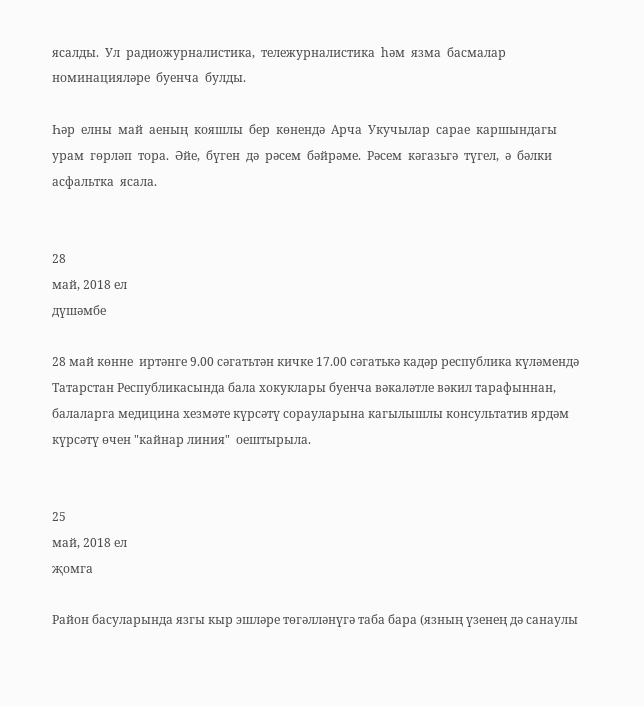ясалды.  Ул  радиожурналистика,  тележурналистика  һәм  язма  басмалар  номинацияләре  буенча  булды.

Һәр  елны  май  аеның  кояшлы  бер  көнендә  Арча  Укучылар  сарае  каршындагы  урам  гөрләп  тора.  Әйе,  бүген  дә  рәсем  бәйрәме.  Рәсем  кәгазьгә  түгел,  ә  бәлки  асфальтка  ясала.


28
май, 2018 ел
дүшәмбе

28 май көнне  иртәнге 9.00 сәгатьтән кичке 17.00 сәгатькә кадәр республика күләмендә  Татарстан Республикасында бала хокуклары буенча вәкаләтле вәкил тарафыннан, балаларга медицина хезмәте күрсәтү сорауларына кагылышлы консультатив ярдәм күрсәтү өчен "кайнар линия"  оештырыла.


25
май, 2018 ел
җомга

Район басуларында язгы кыр эшләре төгәлләнүгә таба бара (язның үзенең дә санаулы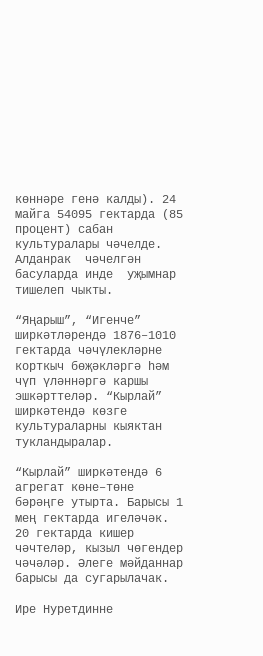көннәре генә калды). 24 майга 54095 гектарда (85 процент) сабан культуралары чәчелде. Алданрак  чәчелгән басуларда инде  уҗымнар тишелеп чыкты.

“Яңарыш”, “Игенче” ширкәтләрендә 1876–1010 гектарда чәчүлекләрне корткыч бөҗәкләргә һәм чүп үләннәргә каршы эшкәрттеләр. “Кырлай” ширкәтендә көзге культураларны кыяктан тукландыралар.

“Кырлай” ширкәтендә 6 агрегат көне–төне бәрәңге утырта. Барысы 1 мең гектарда игеләчәк. 20 гектарда кишер чәчтеләр, кызыл чөгендер чәчәләр. Әлеге мәйданнар барысы да сугарылачак.

Ире Нуретдинне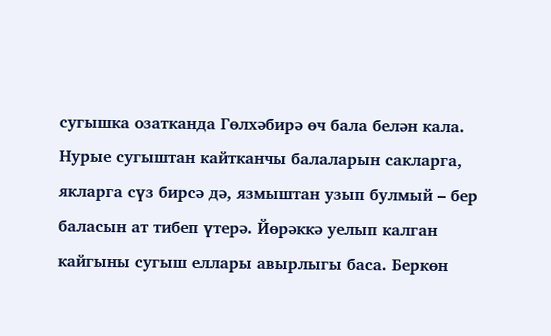сугышка озатканда Гөлхәбирә өч бала белән кала. Нурые сугыштан кайтканчы балаларын сакларга, якларга сүз бирсә дә, язмыштан узып булмый – бер баласын ат тибеп үтерә. Йөрәккә уелып калган кайгыны сугыш еллары авырлыгы баса. Беркөн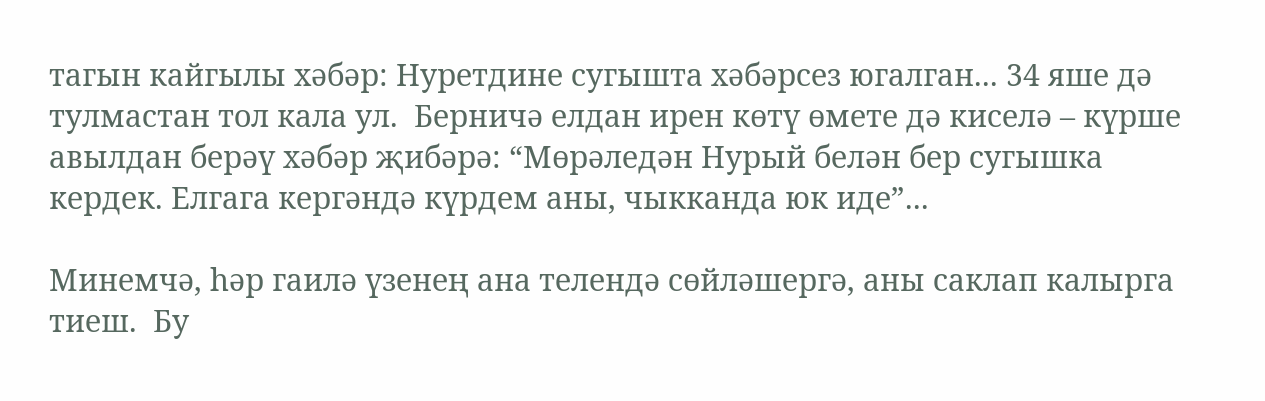тагын кайгылы хәбәр: Нуретдине сугышта хәбәрсез югалган... 34 яше дә тулмастан тол кала ул.  Берничә елдан ирен көтү өмете дә киселә – күрше авылдан берәү хәбәр җибәрә: “Мөрәледән Нурый белән бер сугышка кердек. Елгага кергәндә күрдем аны, чыкканда юк иде”...

Минемчә, һәр гаилә үзенең ана телендә сөйләшергә, аны саклап калырга тиеш.  Бу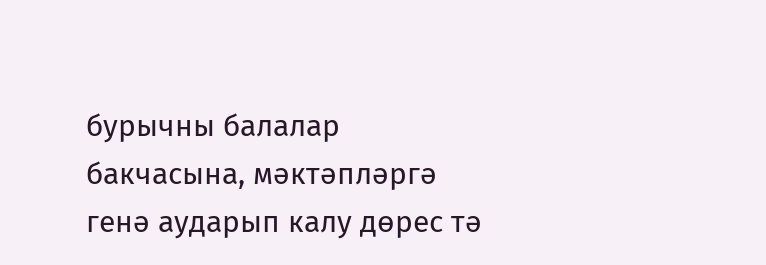бурычны балалар бакчасына, мәктәпләргә генә аударып калу дөрес тә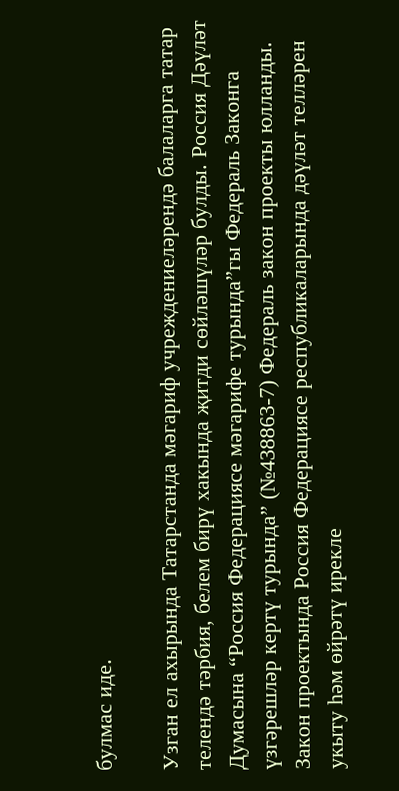булмас иде.

Узган ел ахырында Татарстанда мәгариф учреждениеләрендә балаларга татар телендә тәрбия, белем бирү хакында җитди сөйләшүләр булды. Россия Дәүләт Думасына “Россия Федерациясе мәгарифе турында”гы Федераль Законга үзгәрешләр кертү турында” (№438863-7) Федераль закон проекты юлланды. Закон проектында Россия Федерациясе республикаларында дәүләт телләрен укыту һәм өйрәтү ирекле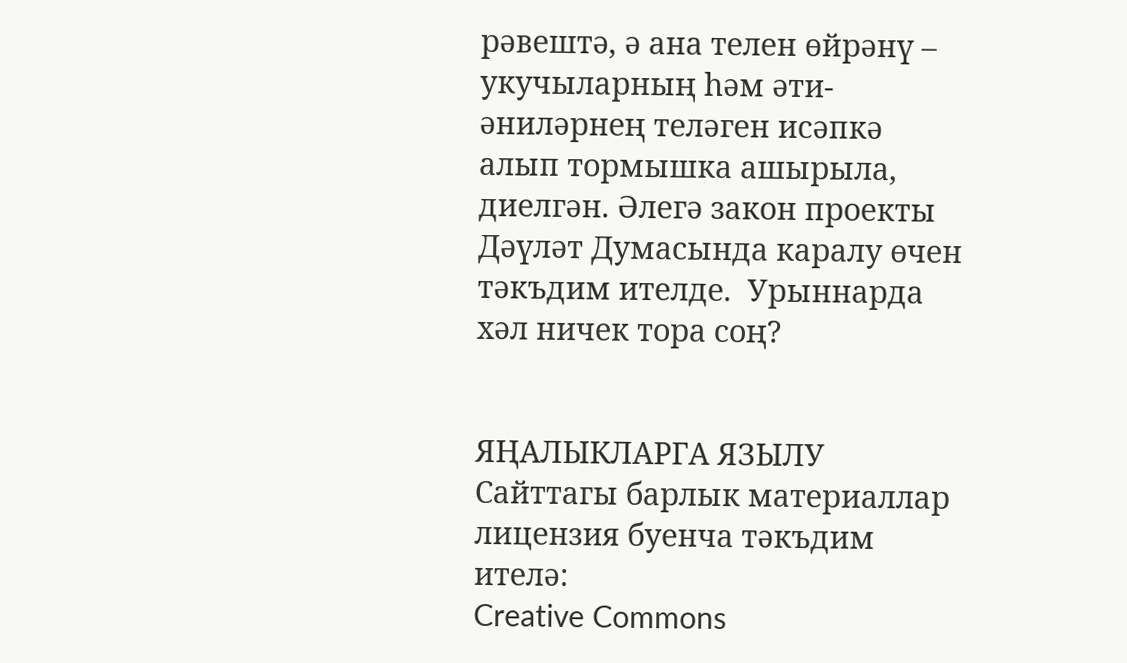рәвештә, ә ана телен өйрәнү – укучыларның һәм әти-әниләрнең теләген исәпкә алып тормышка ашырыла, диелгән. Әлегә закон проекты Дәүләт Думасында каралу өчен тәкъдим ителде.  Урыннарда хәл ничек тора соң?


ЯҢАЛЫКЛАРГА ЯЗЫЛУ
Сайттагы барлык материаллар лицензия буенча тәкъдим ителә:
Creative Commons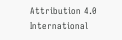Attribution 4.0 International